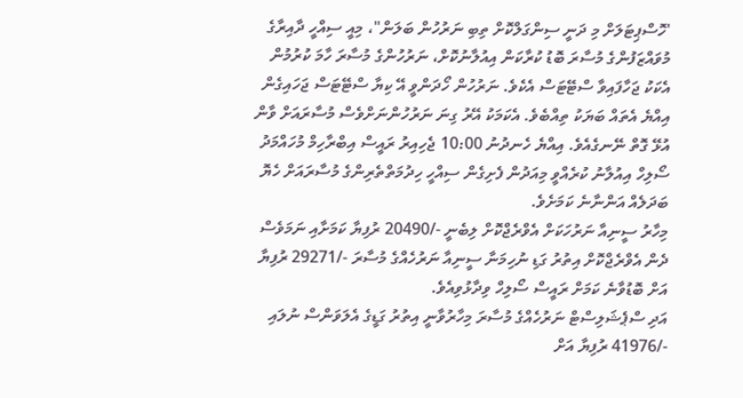'ހޮސްޕިޓަލަށް މި ދަނީ ސިންގަލްކޮށް ތިބި ނަރުހުން ބަލަން"، މިއީ ސިއްހީ ދާއިރާގެ މުވައްޒަފުންގެ މުސާރަ ބޮޑު ކުރާކަން އިއުލާނުކޮށް، ނަރުހުންގެ މުސާރަ ހާމަ ކުރުމުން އެކަކު ޖަހާފައިވާ ސްޓޭޓަސް އެކެވެ. ނަރުހުން ހޯދަންވީ އޭ ކިޔާ ސްޓޭޓަސް ޖަހައިގެން އިއްޔެ އެތައް ބަޔަކު ތިއްބެވެ. އެކަމަކު އޭރު ގިނަ ނަރުހުންނަށްވެސް މުސާރައަށް ވާން އުޅޭ ގޮތް ނޭނގެއެވެ. އިއްޔެ ހެނދުނު 10:00 ޖެހިއިރު ރައީސް އިބްރާހިމް މުހައްމަދު ސޯލިހް އިއުލާނު ކުރެއްވީ މިއަދުން ފެށިގެން ސިއްހީ ހިދުމަތްތެރިންގެ މުސާރައަށް ހެޔޮ ބަދަލެއް އަންނާނެ ކަމަށެވެ.
މިހާރު ސީނިއާ ނަރުހަކަށް އެވްރެޖްކޮށް ލިބެނީ -/20490 ރުފިޔާ ކަމަށާއި ނަމަވެސް ދެން އެވްރެޖްކޮށް އިތުރު ގަޑި ނުހިމަނާ ސީނިއާ ނަރުހެއްގެ މުސާރަ -/29271 ރުފިޔާ އަށް ބޮޑުވާނެ ކަމަށް ރައީސް ސޯލިހް ވިދާޅުވިއެވެ.
އަދި ސްޕެޝަލިސްޓް ނަރުހެއްގެ މުސާރަ މިހާރުވާނީ އިތުރު ގަޑީގެ އެލަވަންސް ނުލައި -/41976 ރުފިޔާ އަށް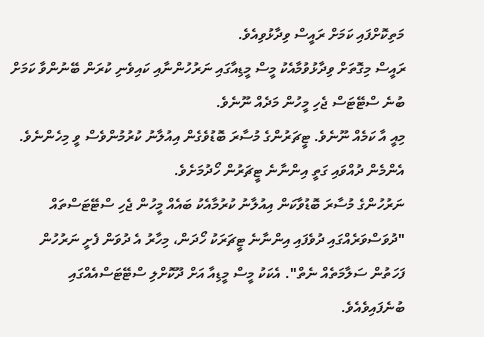މަތިކޮށްފައި ކަމަށް ރައީސް ވިދާޅުވިއެވެ.
ރައީސް މިގޮތަށް ވިދާޅުވުމާއެކު މީސް މީޑިއާގައި ނަރުހުންނާއި ކައިވެނި ކުރަން ބޭނުންވާ ކަމަށް ބުނެ ސްޓޭޓަސް ޖެހި މީހުން މަދެއް ނޫނެވެ.
މިއީ އާ ކަމެއް ނޫނެވެ. ޓީޗަރުންގެ މުސާރަ ބޮޑުވެގެން އިއުލާނު ކުރުމުންވެސް ވީ މިހެންނެވެ. އެންމެން ދުއްވައި ގަތީ އިންނާނެ ޓީޗަރުން ހޯދުމަށެވެ.
ނަރުހުންގެ މުސާރަ ބޮޑުވާކަން އިއުލާނު ކުރުމާއެކު ބައެއް މީހުން ޖެހި ސްޓޭޓަސްތައް
"ދުވަސްވަރެއްގައި ދުވެފައި އިންނާނެ ޓީޗަރަކު ހޯދަން، މިހާރު އެ ދުވަން ފެށީ ނަރުހުން ފަހަތުން ސަލާމަތެއް ނެތް". އެކަކު މީސް މީޑިއާ އަށް ދޫކޮށްލި ސްޓޭޓަސްއެއްގައި ބުނެފައިވެއެވެ.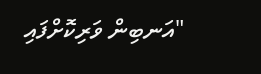"އަނބިން ވަރިކޮށްފައި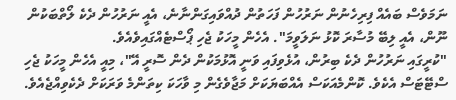ނަމަވެސް ބައެއް ފިރިހެނުން ނަރުހުން ފަހަތުން ދުއްވައިގަންނާނެ، އެއީ ނަރުހުން ދެކެ ލޯތްބަކުން ނޫން، އެއީ ލިބޭ މުސާރަ ކޮޅު ނަލަވީމަ". އެހެން މީހަކު ޖެހި ޕޯސްޓެއްގައިވެއެވެ.
"ކުރީގައި ނަރުހުން ދެކެ ބިރުން، އުޅެވިފައި ވަނީ އޮޅުމަކުން ދެން ސޮރީ އޭ"، މިއީ އެހެން މީހަކު ޖެހި ސްޓޭޓަސް އެކެވެ. ކޮންމެއަކަސް އެއްބަޔަކަށް މަޖާވެގެން މި ވާހަކަ ކިތަންމެ ވަރަކަށް ދެކެވިއްޖެއެވެ.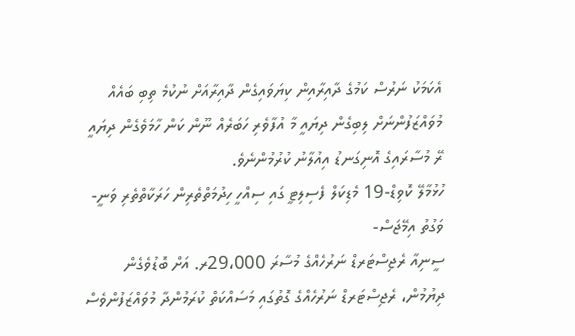އެކަމަކު ނަރުސް ކަމުގެ ދާއިރާއިން ކިޔަވައިގެން ދާއިރާއަށް ނުކުމެ ތިބި ބައެއް މުވައްޒަފުންނަށް ލިބިގެން ދިޔައީ މާ އުފާވެރި ހަބަރެއް ނޫން ކަން ހާމަވެގެން ދިޔައީ ރޭ މުސާރައިގެ އޮނިގަނޑު އިއުލާނު ކުރުމުންނެވެ.
ހުޅުމާލޭ ކޮވިޑް-19 މެޑިކަލް ފެސިލިޓީ ގައި ސިއްހީ ހިދުމަތްތެރިން ހަރަކާތްތެރި ވަނީ- ވަގުތު އިމޭޖަސް-
ސީނިއާ ރެޖިސްޓަރޑް ނަރުހެއްގެ މުސާރަ 29،000ރ. އަށް ބޮޑުވެގެން ދިޔުމުން، ރެޖިސްޓަރޑް ނަރުހެއްގެ ގޮތުގައި މަސައްކަތް ކުރަމުންދާ މުވައްޒަފުންވެސް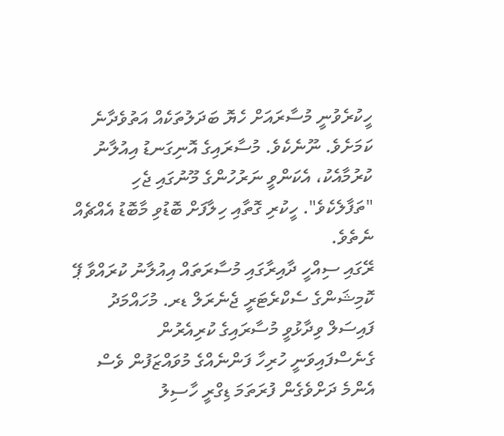ހީކުރެވުނީ މުސާރައަށް ހެޔޮ ބަދަލުތަކެއް އަތުވެދާނެ ކަމަށެވެ. ނޫނެކެވެ. މުސާރައިގެ އޮނިގަނޑު އިއުލާނު ކުރުމާއެކު، އެކަންވީ ނަރުހުންގެ މޫނުގައި ޖެހި "ތަފާލެކެވެ". ހީކުރި ގޮތާއި ހިލާފަށް ބޮޑުވި މާބޮޑު އެއްޗެއް ނެތެވެ.
ރޭގައި ސިއްހީ ދާއިރާގައި މުސާރަތައް އިއުލާނު ކުރައްވާ ޕޭ ކޮމިޝަންގެ ސެކްރެޓަރީ ޖެނެރަލް ޑރ. މުހައްމަދު ފައިސަލް ވިދާޅުވީ މުސާރައިގެ ކުރިއެރުން ގެނެސްފައިވަނީ ހުރިހާ ފަންނެއްގެ މުވައްޒަފުން ވެސް އެންމެ ދަށްވެގެން ފުރަތަމަ ޑިގްރީ ހާސިލު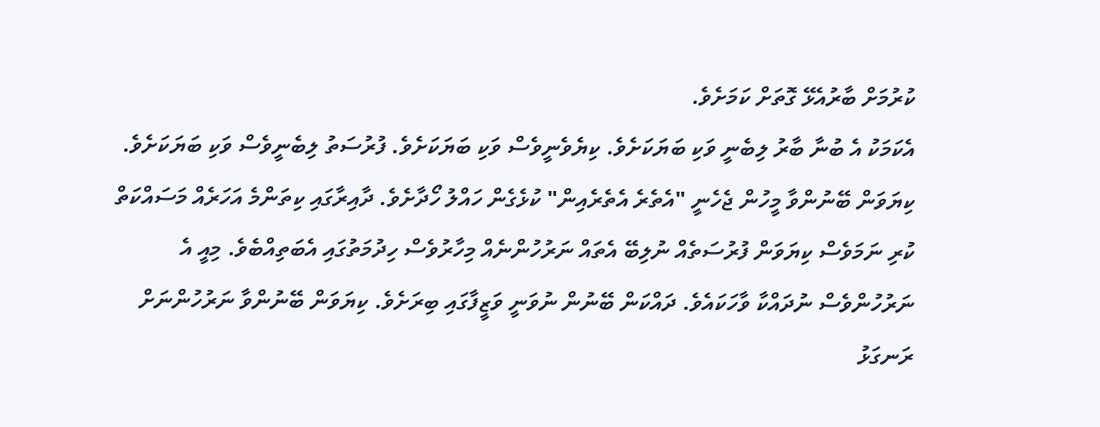ކުރުމަށް ބާރުއެޅޭ ގޮތަށް ކަމަށެވެ.
އެކަމަކު އެ ބުނާ ބާރު ލިބެނީ ވަކި ބަޔަކަށެވެ. ކިޔެވެނީވެސް ވަކި ބަޔަކަށެވެ. ފުރުސަތު ލިބެނީވެސް ވަކި ބަޔަކަށެވެ. ކިޔަވަން ބޭނުންވާ މީހުން ޖެހެނީ "އެތެރެ އެތެރެއިން" ކުޅެގެން ހައްލު ހޯދާށެވެ. ދާއިރާގައި ކިތަންމެ އަހަރެއް މަސައްކަތް ކުރި ނަމަވެސް ކިޔަވަން ފުރުސަތެއް ނުލިބޭ އެތައް ނަރުހުންނެއް މިހާރުވެސް ހިދުމަތުގައި އެބަތިއްބެވެ. މިއީ އެ ނަރުހުންވެސް ނުދައްކާ ވާހަކައެވެ. ދައްކަން ބޭނުން ނުވަނީ ވަޒީފާގައި ބިރަށެވެ. ކިޔަވަން ބޭނުންވާ ނަރުހުންނަށް ރަނގަޅު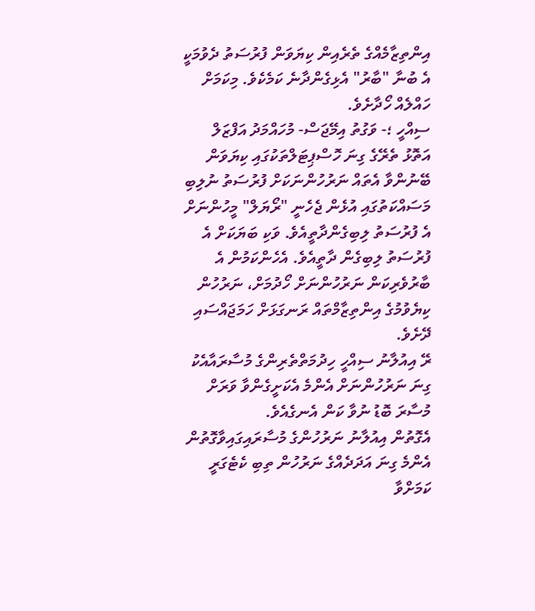އިންތިޒާމެއްގެ ތެރެއިން ކިޔަވަން ފުރުސަތު ދެވުމަކީ އެ ބުނާ "ބާރު" އެޅިގެންދާނެ ކަމެކެވެ. މިކަމަށް ހައްލެއް ހޯދާށެވެ.
ސިއްހީ ؛- ވަގުތު އިމޭޖަސް- މުހައްމަދު އަފްޒަލް
އަތޮޅު ތެރޭގެ ގިނަ ހޮސްޕިޓަލްތަކުގައި ކިޔަވަން ބޭނުންވާ އެތައް ނަރުހުންނަކަށް ފުރުސަތު ނުލިބި މަސައްކަތުގައި އުޅެން ޖެހެނީ "ރޯޔަލް" މީހުންނަށް އެ ފުރުސަތު ލިބިގެންދާތީއެވެ. ވަކި ބަޔަކަށް އެ ފުރުސަތު ލިބިގެން ދާތީއެވެ. އެހެންކަމުން އެ ބާރުވެރިކަން ނަރުހުންނަށް ހޯދުމަށް، ނަރުހުން ކިޔެވުމުގެ އިންތިޒާމްތައް ރަނގަޅަށް ހަމަޖައްސައި ދޭށެވެ.
ރޭ އިއުލާނު ސިއްހީ ހިދުމަތްތެރިންގެ މުސާރައާއެކު ގިނަ ނަރުހުންނަށް އެންމެ އެކަށީގެންވާ ވަރަށް މުސާރަ ބޮޑު ނުވާ ކަން އެނގެއެވެ.
އެގޮތުން އިއުލާނު ނަރުހުންގެ މުސާރައިގައިވާގޮތުން އެންމެ ގިނަ އަދަދެއްގެ ނަރުހުން ތިބި ކެޓެގަރީ ކަމަށްވާ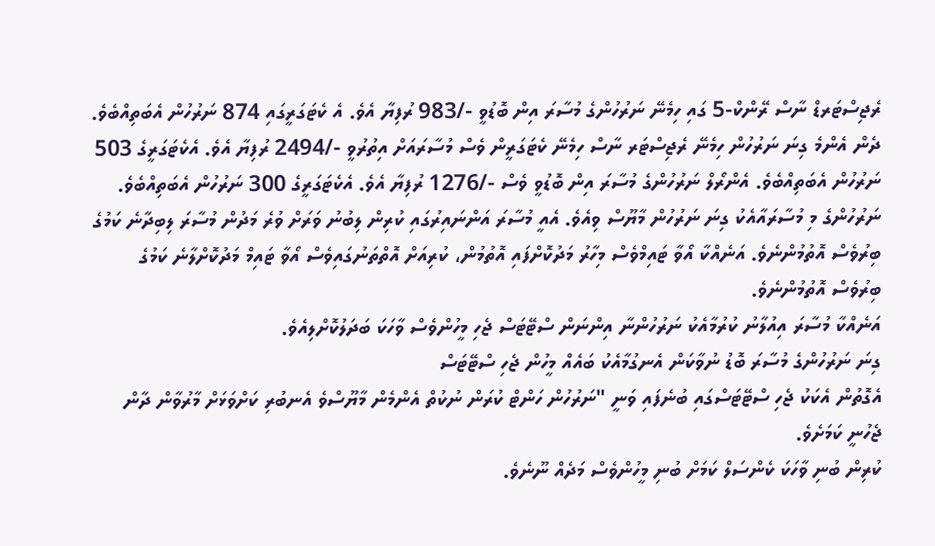ރެޖިސްޓަރޑް ނާސް ރޭންކް-5 ގައި ހިމެނޭ ނަރުހުންގެ މުސާރަ އިން ބޮޑުވީ -/983 ރުފިޔާ އެވެ. އެ ކެޓަގަރީގައި 874 ނަރުހުން އެބަތިއްބެވެ.
ދެން އެންމެ ގިނަ ނަރުހުން ހިމެނޭ ރެޖިސްޓަރ ނާސް ހިމެނޭ ކެޓަގަރީން ވެސް މުސާރައަށް އިތުރުވީ -/2494 ރުފިޔާ އެވެ. އެކެޓަގަރީގެ 503 ނަރުހުން އެބަތިއްބެވެ. އެންރޯލް ނަރުހުންގެ މުސާރަ އިން ބޮޑުވީ ވެސް -/1276 ރުފިޔާ އެވެ. އެކެޓަގަރީގެ 300 ނަރުހުން އެބަތިއްބެވެ.
ނަރުހުންގެ މި މުސާރައާއެކު ގިނަ ނަރުހުން މާޔޫސް ވިއެވެ. އެއީ މުސާރަ އަންނައިރުގައި ކުރިން ލިބުނު ވަރަށް ވުރެ މަދުން މުސާރަ ލިބިދާނެ ކަމުގެ ބިރުވެސް އޮތުމުންނެވެ. އަނެއްކާ އޯވާ ޓައިމްވެސް މިހާރު މަދުކޮށްފައި އޮތުމުން، ކުރިއަށް އޮތްތަނުގައިވެސް އޯވާ ޓައިމް މަދުކޮށްލާނެ ކަމުގެ ބިރުވެސް އޮތުމުންނެވެ.
އަނެއްކާ މުސާރަ އިއުލާނު ކުރުމާއެކު ނަރުހުންނާ އިންނަން ސްޓޭޓަސް ޖެހި މީހުންވެސް ވާހަކަ ބަދަލުކޮށްލިއެވެ.
ގިނަ ނަރުހުންގެ މުސާރަ ބޮޑު ނުވާކަން އެނގުމާއެކު ބައެއް މީހުން ޖެހި ސްޓޭޓަސް
އެގޮތުން އެކަކު ޖެހި ސްޓޭޓަސްގައި ބުނެފައި ވަނީ "ނަރުހުން ހަންޓް ކުރަން ނުކުތް އެންމެން މާޔޫސްވެ އެނބުރި ކަށްވަޅަށް މާރުވާން ދާން ޖެހުނީ ކަމަށެވެ.
ކުރިން ބުނި ވާހަކަ ކެންސަލް ކަމަށް ބުނި މީހުންވެސް މަދެއް ނޫނެވެ.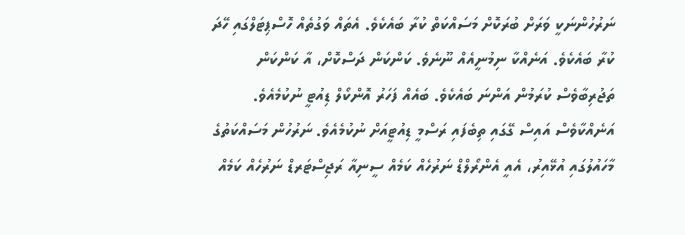ނަރުހުންނަކީ ވަރަށް ބުރަކޮށް މަސައްކަތް ކުރާ ބައެކެވެ. އެތައް ވަގުތެއް ހޮސްޕިޓަލްގައި ހޭދަ ކުރާ ބައެކެވެ. އަނެއްކާ ނިމުނީއެއް ނޫނެވެ. ކަންކަން ދަސްކޮށް، އާ ކަންކަން ތަޖުރިބާވެސް ކުރަމުން އަންނަ ބައެކެވެ. ބައެއް ފަހަރު އޮންކޯލް ޑިއުޓީ ނުކުމެއެވެ. އަނެއްކާވެސް އައިސް ގޭގައި ތިބެފައި ރަސްމީ ޑިއުޓީއަށް ނުކުމެއެވެ. ނަރުހުން މަސައްކަތުގެ މާހައުލުގައި އުޅޭއިރު، އެއީ އެންރޯލްޑް ނަރުހެއް ކަމެއް ސީނިއާ ރަޖިސްޓަރޑް ނަރުހެއް ކަމެއް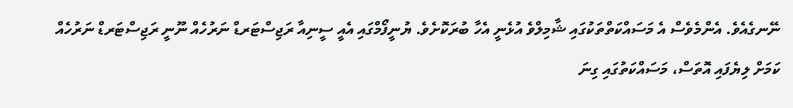ނޭނގެއެވެ. އެންމެވެސް އެ މަސައްކަތްތަކުގައި ޝާމިލްވެ އުޅެނީ އެހާ ބުރަކޮށެވެ. ޔުނީފޯމްގައި އެއީ ސީނިއާ ރަޖިސްޓަރޑް ނަރުހެއް ނޫނީ ރަޖިސްޓަރޑް ނަރުހެއް ކަމަށް ލިޔެފައި އޮތަސް، މަސައްކަތުގައި ގިނަ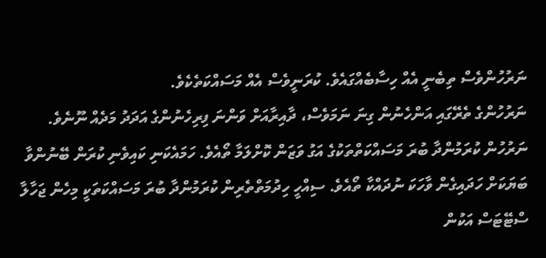ނަރުހުންވެސް ތިބެނީ އެއް ހިސާބެއްގައެވެ. ކުރަނީވެސް އެއް މަސައްކަތެކެވެ.
ނަރުހުންގެ ތެރޭގައި އަންހެނުން ގިނަ ނަމަވެސް، ދާއިރާއަށް ވަންނަ ފިރިހެނުންގެ އަދަދު މަދެއް ނޫނެވެ.
ނަރުހުން ކުރަމުންދާ ބުރަ މަސައްކަތްތަކުގެ އަގު ވަޒަން ކޮށްލަމާ ތޯއެވެ. ހަމައެކަނި ކައިވެނި ކުރަން ބޭނުންވާ ބަޔަކަށް ހަދައިގެން ވާހަކަ ނުދައްކާ ތޯއެވެ. ސިއްހީ ހިދުމަތްތެރިން ކުރަމުންދާ ބުރަ މަސައްކަތަކީ މިހެން ޖަހާލާ ސްޓޭޓަސް އަކުން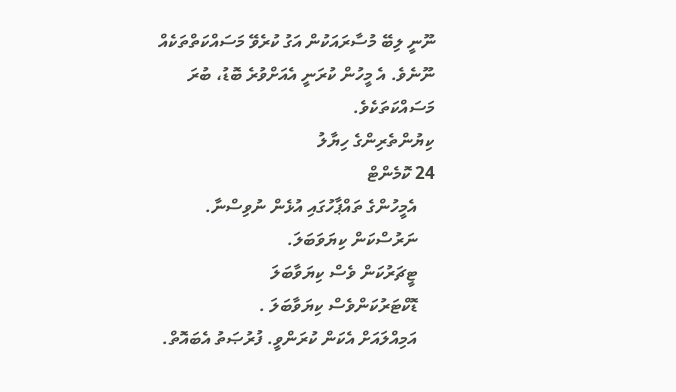ނޫނީ ލިބޭ މުސާރައަކުން އަގު ކުރެވޭ މަސައްކަތްތަކެއް ނޫނެވެ. އެ މީހުން ކުރަނީ އެއަށްވުރެ ބޮޑު، ބުރަ މަސައްކަތަކެވެ.
ކިޔުންތެރިންގެ ހިޔާލު
24 ކޮމެންޓް
    އެމީހުންގެ ތައްޕާހުގައި އުޅެން ނުވިސްނާ.
    ނަރުސްކަން ކިޔަވަބަލަ.
    ޓީޗަރުކަން ވެސް ކިޔަވާބަލަ
    ޑޮކްޓަރުކަންވެސް ކިޔަވާބަލަ .
    އަމިއްލައަށް އެކަން ކުރަންވީ. ފުރުޞަތު އެބައޮތް.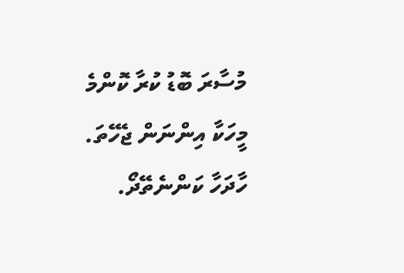މުސާރަ ބޮޑު ކުރާ ކޮންމެ މީހަކާ އިންނަން ޖެހޭތަ. ހާދަހާ ކަންނެތޭދޯ.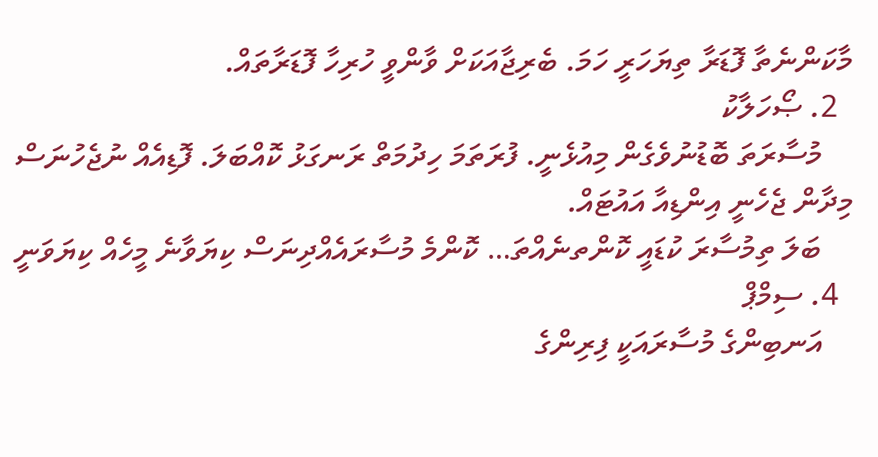މާކަންނެތާ ފޮޑަރާ ތިޔަހަރީ ހަމަ. ބެރިޖާއަކަށް ވާންވީ ހުރިހާ ފޮޑަރާތައް.
  2. ޞޯހަލާކު
    މުސާރަތަ ބޮޑުނުވެގެން މިއުޅެނީ. ފުރަތަމަ ހިދުމަތް ރަނގަޅު ކޮއްބަލަ. ފޮޑިއެއް ނުޖެހުނަސް މިދާން ޖެހެނީ އިންޑިއާ އައުޓައް.
    ބަލަ ތިމުސާރަ ކުޑައީ ކޮންތނެއްތަ… ކޮންމެ މުސާރައެއްދިނަސް ކިޔަވާނެ މީހެއް ކިޔަވަނީ
  4. ސިމްޕް
    އަނބިންގެ މުސާރައަކީ ފިރިންގެ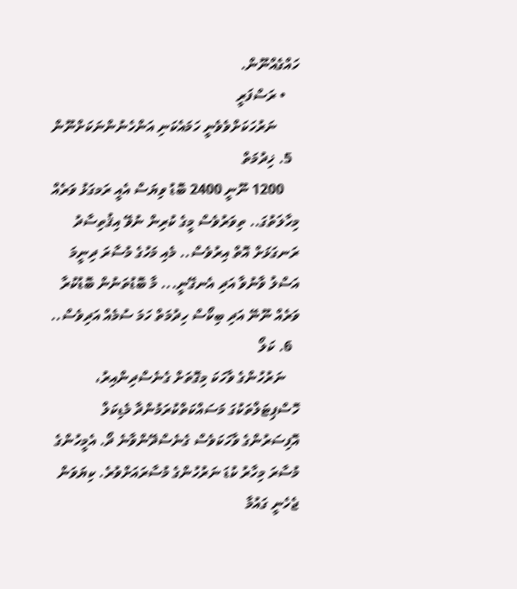ހައްގެއްނޫން.
    • ރަސްފަރީ
      ނަރުހަކަށްވެވެނީ ހަމައެކަނި އަންހެނުންނަކަށްނޫން
  5. ޚިދުމަތް
    1200 ނޫނީ 2400 ބޮޑު ވިޔަސް އެއީ ރަމގަޅު ވަރެއް މިހާލަތުގަ.. ތިވަރުވެސް މީގެ ކުރިން ނުވޭ އިޤުތިސާދު ރަނގަޅަށް އޮތް އިރުވެސް.. މެއި މަހުގެ މުސާރަ ދިނީމަ އަސްލު ވާނުވާ އަދި އެނގޭނީ... މާ ބޮޑުތަނުން ބޮޑުކުރާ ވަރެއް ނޫނޭ އަދި ބިކޯސް ހިދުމަތް ހަމަ ސުމެއް އަދިވެސް..
  6. ކަލޯ
    ނަރުހުންގެ ވާހަކަ މިގޮތަށް ގެނެސްދިންއިރު، ހޮސްޕިޓަލްތަކުގަ މަސައްކަތްކުރަމުންދާ މެޑިކަލް އޮފިސަރުންގެ ވާހަކަވެސް ގެނެސްދޭންވާނެ ދޯ. އެމީހުންގެ މުސާރަ މިހާރު ކުޑަ ނަރުހުންގެ މުސާރައަށްވުރެ. ކިޔަވަން ޖެހެނީ ގައުމާ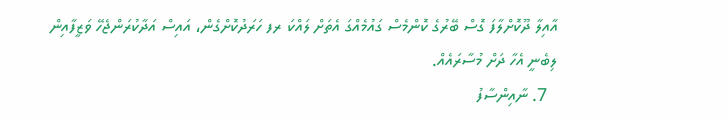އާއިލާ ދޫކޮށްލާފަ ގޮސް ބޭރުގެ ކޮންމެސް ގައުމެއްގަ އެތަށް ލައްކަ ރފ ހަރަދުކޮށްގެން، އައިސް އަދާކުރަންޖެހޭ ވަޒީފާއިން ލިބެނީ އެހާ ދަށް މުސާރައެއް.
  7. ނާއިންސާފު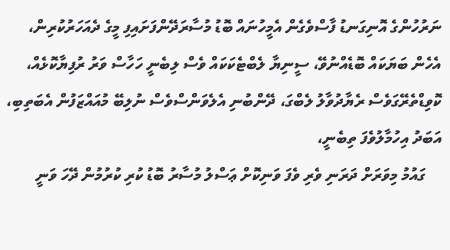ނަރުހުންގެ އޮނިގަނޑު ފާސްވެގެން އެމީހުނައް ބޮޑު މުސާރަދޭންފަށައިފި މީގެ ދެއަހަރުކުރިން، އެހެން ބަޔަކައް ބޮޑެއްނުވޭ، ސީނިޔާ ލެބްޓެކަކައް ވެސް ލިބެނީ ހަހާސް ވަރު ރުފިޔާކޮޅެއް، ކޮވިޑްތެރޭގަވެސް ރެޔާދުވާލު ލެބްގަ، ދޭންބުނި އެލެވަންސްވެސް ނުލިބޭ މުއައްޒަފުން އެބަތިބި، އަބަދު އިހުމާލުވެފަ ތިބެނީ،
    ގައުމު މިވަރަށް ދަރަނި ވެރި ވެފަ ވަނިކޮށް ޢަސްލު މުސާރު ބޮޑު ކުރި ކުރުމުން ދޭހަ ވަނީ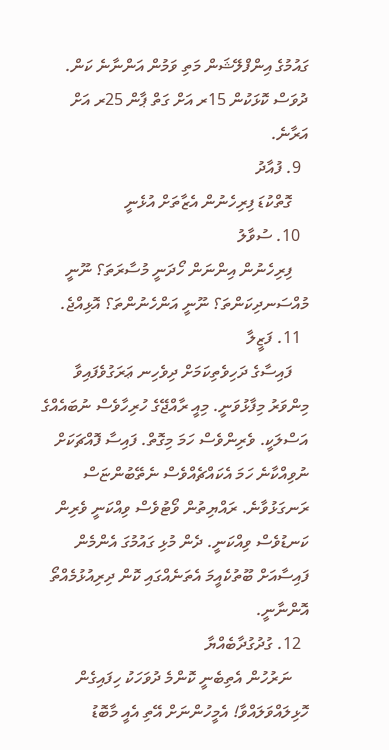ގައުމުގެ އިންފްލޭޝަން މަތި ވަމުން އަންނާނެ ކަން. ދުވަސް ކޮޅަކުން 15ރ އަށް ގަތް ޕާން 25ރ އަށް އަރާނެ.
  9. ފުއާދު
    ގޮތްކުޑަ ފިރިހެނުން އެޒާތަށް އުޅެނީ
  10. ސުވާލު
    ފިރިހެނުން އިންނަން ހޯދަނީ މުސާރަތަ؟ ނޫނީ މުއްސަނދިކަންތަ؟ ނޫނީ އަންހެނުންތަ؟ އޮޅިއްޖެ.
  11. ފަޒީލާ
    ފައިސާގެ ދަހިވެތިކަމަށް ދިވެހިނ ޢަރަގުވެފައިވާ މިންވަރު މިފާޅުވަނީ. މިއީ ރާއްޖޭގެ ހުރިހާވެސް ނުބައެއްގެ އަސްލަކީ. ވެރިންވެސް ހަމަ މިގޮތް. ފައިސާ ފޮއްޗަކަށް ނުވިއްކާނެ ހަމަ އެކައްޗެއްވެސް ނެތޭބުންޏަސް ރަނގަޅުވާނެ. ރައްޔިތުން ވޯޓުވެސް ވިއްކަނީ ވެރިން ކަނޑުވެސް ވިއްކަނީ. ދެން މުޅި ގައުމުގަ އެންމެން ފައިސާއަށް ބޫތުކެއީމަ އެތަނެއްގައި ކޮން ދިރިއުޅުމެއްތޯ އޮންނާނީ.
  12. ގުދުގުދާބެއްޔާ
    ނަރުހުން އެތިބެނީ ކޮންމެ ދުވަހަކު ހިފައިގެން ހޮޅިލައްވަލައްވާ! އެމީހުންނަށް އޭތި އެއީ މާބޮޑު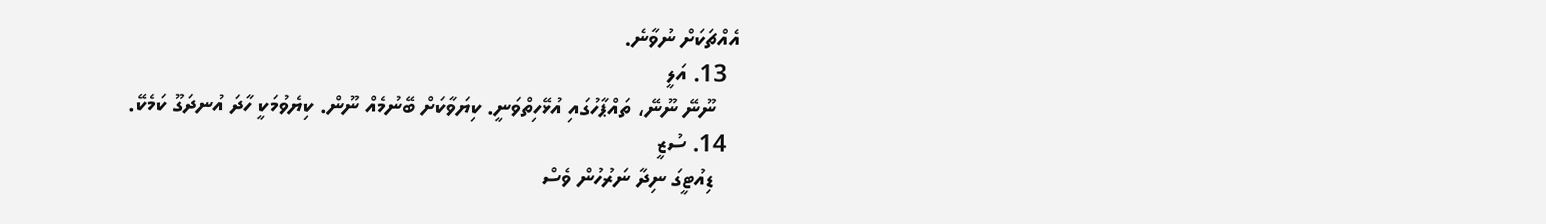އެއްޗަކަށް ނުވާނެ.
  13. އަލީ
    ނޫނޭ ނޫނޭ، ތައްޕާހުގައި އުޅޭހިތްވަނީ. ކިޔަވާކަށް ބޭނުމެއް ނޫން. ކިޔެވުމަކީ ހާދަ އުނދަގޫ ކަމެކޭ.
  14. ސުޒީ
    ޑިއުޓީގަ ނިދާ ނަރުހުން ވެސް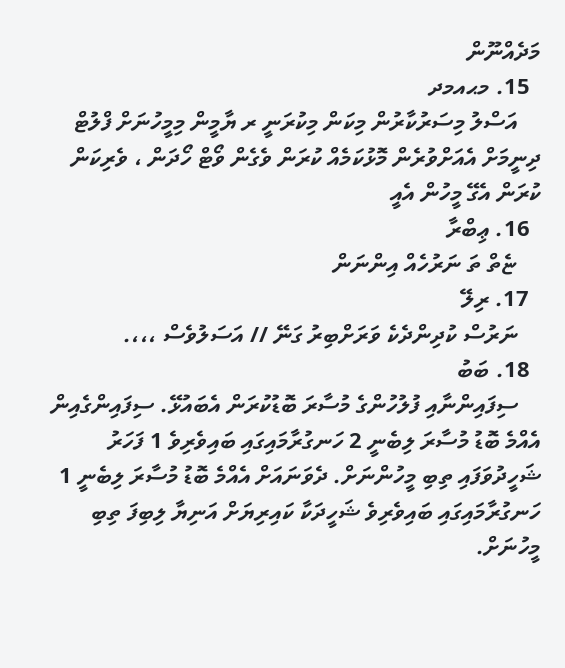މަދެއްނޫން
  15. މޙއމދ
    އަސްލު މިސަރުކާރުން މިކަން މިކުރަނީ ރ ޔާމީން މިމީހުނަށް ފްލުޓް ދިނީމަށް އެއަށްވުރެން މޮޅުކަމެއް ކުރަން ވެގެން ވޯޓް ހޯދަން ، ވެރިކަން ކުރަން އެގޭ މީހުން އެއީ
  16. ޢިބްރާ
    ޏެތް ތަ ނަރުހެއް އިންނަން
  17. ރިލޭ
    ނަރުސް ކުދިންދެކެ ވަރަށްބިރު ގަނޭ // އަސަލުވެސް ،،،.
  18. ބަބު
    ސިފައިންނާއި ފުލުހުންގެ މުސާރަ ބޮޑުކުރަން އެބައުޅޭ. ސިފައިންގެއިން އެއްމެ ބޮޑު މުސާރަ ލިބެނީ 2 ހަނގުރާމައިގައި ބައިވެރިވެ 1 ފަހަރު ޝަހީދުވަފައި ތިބި މީހުންނަށް. ދެވަނައަށް އެއްމެ ބޮޑު މުސާރަ ލިބެނީ 1 ހަނގުރާމައިގައި ބައިވެރިވެ ޝަހީދަކާ ކައިރިޔަށް އަނިޔާ ލިބިފަ ތިބި މީހުނަށް.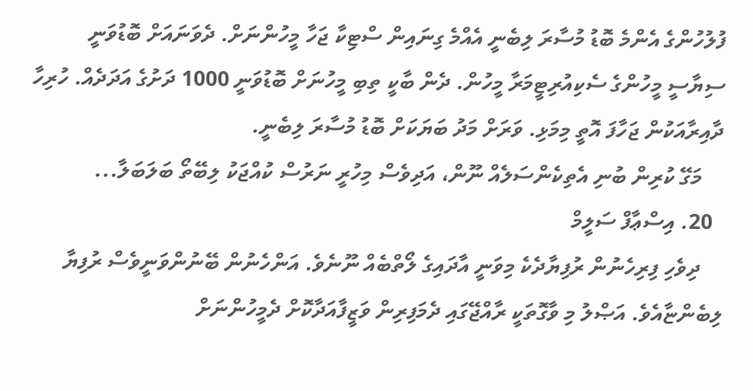ފުލުހުންގެ އެންމެ ބޮޑު މުސާރަ ލިބެނީ އެއްމެ ގިނައިން ސްޓިކާ ޖަހާ މީހުންނަށް. ދެވަނައަށް ބޮޑުވަނީ ސިޔާސީ މީހުންގެ ސެކިއުރިޓީމަރާ މީހުން. ދެން ބާކީ ތިބި މީހުނަށް ބޮޑުވަނީ 1000 ދަށުގެ އަދަދެއް. ހުރިހާ ދާއިރާއަކުން ޖަހާފަ އޮތީ މިމަޅި. ވަރަށް މަދު ބަޔަކަށް ބޮޑު މުސާރަ ލިބެނީ.
    މަގޭ ކުރިން ބުނި އެތިކެންސަލެއް ނޫން، އަދިވެސް މިހުރީ ނަރުސް ކުއްޖަކު ލިބޭތޯ ބަލަބަލާ...
  20. އިސްޢާފް ސަލީމް
    ދިވެހި ފިރިހެނުން ރުފިޔާދެކެ މިވަނީ އާދައިގެ ލޯތްބެއް ނޫނެވެ. އަންހެނުން ބޭނުންވަނީވެސް ރުފިޔާ ލިބެންޏާއެވެ. އަޞްލު މި ވާގޮތަކީ ރާއްޖޭގައި ދެމަފިރިން ވަޒީފާއަދާކޮށް ދެމީހުންނަށް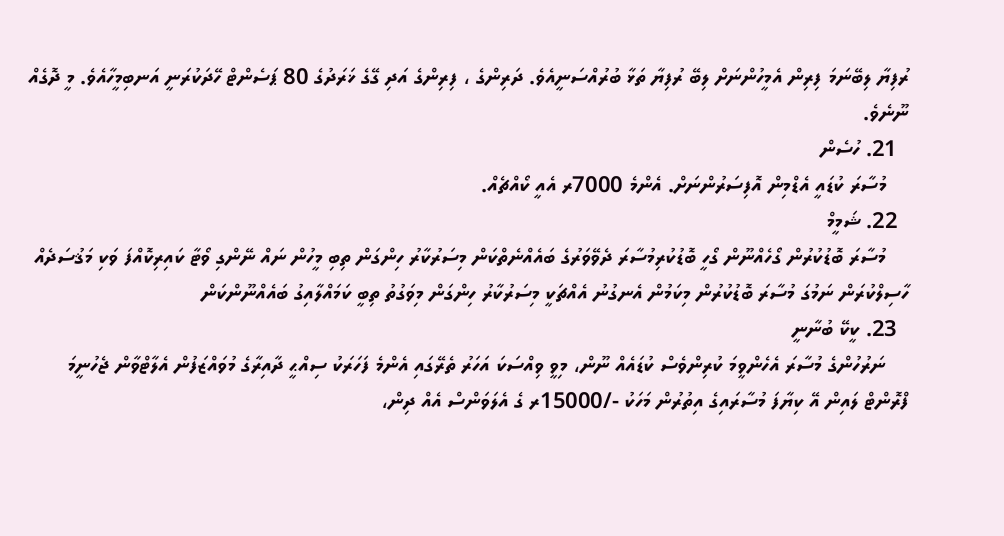ރުފިޔާ ލިބޭނަމަ ފިރިން އެމީހުންނަށް ލިބޭ ރުފިޔާ ތަޅާ ބުރުއްސަނީއެވެ. ދަރިންގެ ، ފިރިންގެ އަދި ގޭގެ ޚަރަދުގެ 80 ޕަސެންޓް ހޭދަކުރަނީ އަނބިމީހާއެވެ. މީ ދޮގެއް ނޫނެވެ.
  21. ހުސެން
    މުސާރަ ކުޑައީ އެޑްމިން އޮފިސަރުންނަށް. އެންމެ 7000ރ އެއީ ކޯއްޗެއް.
  22. ޝަމީމް
    މުސާރަ ބޮޑުކުރުން ގޯހެއްނޫން ގޯހީ ބޮޑުކުރިމުސާރަ ދެވޭވަރުގެ ބައެއްނެތްކަން މިސަރުކާރު ހިންގަން ތިބި މީހުން ނައް ނޭންގި ވޯޓާ ކައިރިކޮއްފަ ވަކި މަޤުސަދެއް ހާސިލްކުރަން ނަމުގަ މުސާރަ ބޮޑުކުރުން މިކަމުން އެނގުނު އެއްޗަކީ މިސަރުކާރު ހިންގަން މިވަގުތު ތިބީ ކަމައްލާއިގު ބައެއްނޫންކަން
  23. ކީކޭ ބުނާނީ
    ނަރުހުންގެ މުސާރަ އެހެންވީމަ ކުރިންވެސް ކުޑައެއް ނޫން، މިވީ ވިއްސަކަ އަހަރު ތެރޭގައި އެންމެ ފަހަރަކު ސިއްޙީ ދާއިރާގެ މުވައްޒަފުން އެލާޓްވާން ޖެހުނީމަ ފްރޮންޓް ލައިން އޭ ކިޔާފަ މުސާރައިގެ އިތުރުން މަހަކު -/15000ރ ގެ އެލަވަންސް އެއް ދިން،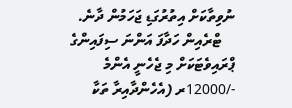ނުވިތާކަށް އިތުރުގަޑި ޖަހަމުން ދާނެ.
    ޓްރެއިން ހަދާފަ އަންނަ ސިފައިންގެ ޕްރައިވެޓަކަށް މި ޖެހެނީ އެންމެ -/12000ރ (އެހެންދާއިރާ ތަކާ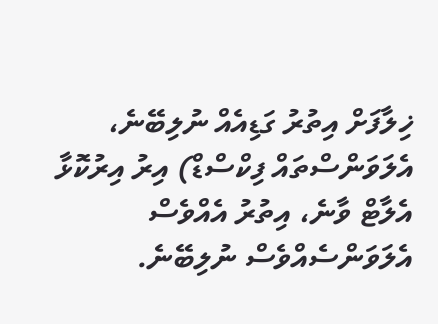ޚިލާފަށް އިތުރު ގަޑިއެއް ނުލިބޭނެ، އެލަވަންސްތައް ފިކްސްޑް) އިރު އިރުކޮޅާ އެލާޓް ވާނެ، އިތުރު އެއްވެސް އެލަވަންސެއްވެސް ނުލިބޭނެ.